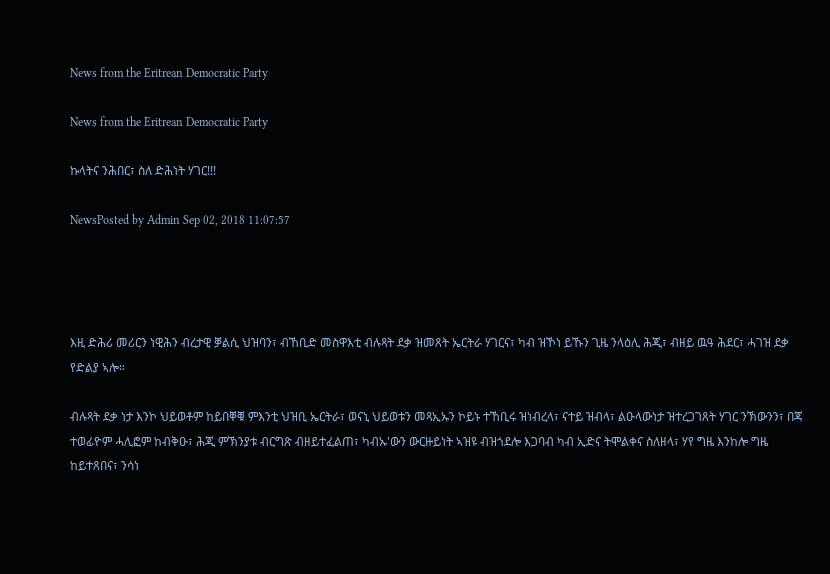News from the Eritrean Democratic Party

News from the Eritrean Democratic Party

ኩላትና ንሕበር፣ ስለ ድሕነት ሃገር!!!

NewsPosted by Admin Sep 02, 2018 11:07:57




እዚ ድሕሪ መሪርን ነዊሕን ብረታዊ ቓልሲ ህዝባን፣ ብኸቢድ መስዋእቲ ብሉጻት ደቃ ዝመጸት ኤርትራ ሃገርና፣ ካብ ዝኾነ ይኹን ጊዜ ንላዕሊ ሕጂ፣ ብዘይ ዉዓ ሕደር፣ ሓገዝ ደቃ የድልያ ኣሎ።

ብሉጻት ደቃ ነታ እንኮ ህይወቶም ከይበቐቑ ምእንቲ ህዝቢ ኤርትራ፣ ወናኒ ህይወቱን መጻኢኡን ኮይኑ ተኸቢሩ ዝነብረላ፣ ናተይ ዝብላ፣ ልዑላውነታ ዝተረጋገጸት ሃገር ንኽውንን፣ በጃ ተወፊዮም ሓሊፎም ከብቅዑ፣ ሕጂ ምኽንያቱ ብርግጽ ብዘይተፈልጠ፣ ካብኡ'ውን ውርዙይነት ኣዝዩ ብዝጎደሎ እጋባብ ካብ ኢድና ትሞልቀና ስለዘላ፣ ሃየ ግዜ እንከሎ ግዜ ከይተጸበና፣ ንሳነ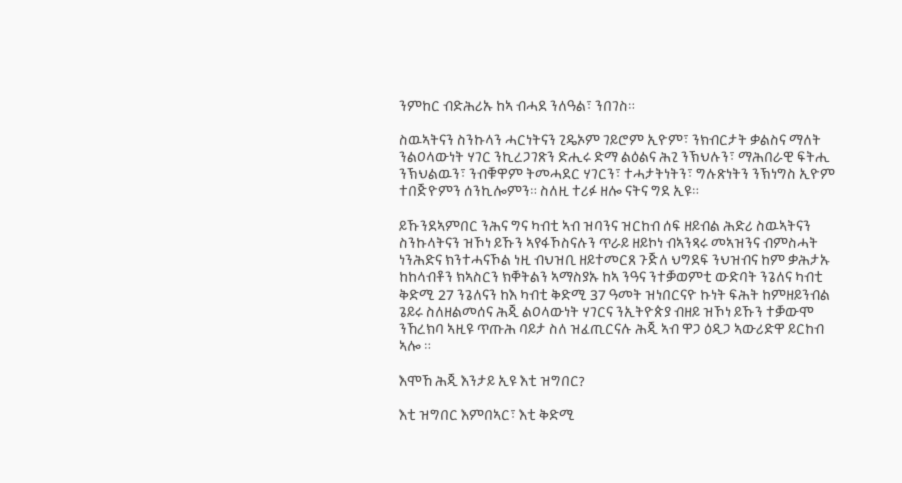ንምከር ብድሕሪኡ ከኣ ብሓደ ንለዓል፣ ንበገስ።

ስዉኣትናን ስንኩላን ሓርነትናን ጊዴኦም ገይሮም ኢዮም፣ ንክብርታት ቃልስና ማለት ንልዐላውነት ሃገር ንኪረጋገጽን ድሒሩ ድማ ልዕልና ሕጊ ንኽህሉን፣ ማሕበራዊ ፍትሒ ንኽህልዉን፣ ንብቑዋም ትመሓደር ሃገርን፣ ተሓታትነትን፣ ግሉጽነትን ንኽነግስ ኢዮም ተበጅዮምን ሰንኪሎምን። ስለዚ ተሪፉ ዘሎ ናትና ግደ ኢዩ።

ይኹንደኣምበር ንሕና ግና ካብቲ ኣብ ዝባንና ዝርከብ ሰፍ ዘይብል ሕድሪ ስዉኣትናን ስንኩላትናን ዝኾነ ይኹን ኣየፋኾስናሉን ጥራይ ዘይኮነ ብኣንጻሩ መኣዝንና ብምስሓት ነንሕድና ክንተሓናኾል ነዚ ብህዝቢ ዘይተመርጸ ጉጅለ ህግደፍ ንህዝብና ከም ቃሕታኡ ከከላብቶን ክኣስርን ክቐትልን ኣማስያኡ ከኣ ንዓና ንተቓወምቲ ውድባት ንጌለና ካብቲ ቅድሚ 27 ንጌለናን ከእ ካብቲ ቅድሚ 37 ዓመት ዝነበርናዮ ኩነት ፍሕት ከምዘይንብል ጌይሩ ስለዘልመሰና ሕጂ ልዐላውነት ሃገርና ንኢትዮጵያ ብዘይ ዝኾነ ይኹን ተቓውሞ ንኸረክባ ኣዚዩ ጥጡሕ ባይታ ስለ ዝፈጢርናሉ ሕጂ ኣብ ዋጋ ዕዲጋ ኣውሪድዋ ይርከብ ኣሎ ።

እሞኸ ሕጂ እንታይ ኢዩ እቲ ዝግበር?

እቲ ዝግበር እምበኣር፣ እቲ ቅድሚ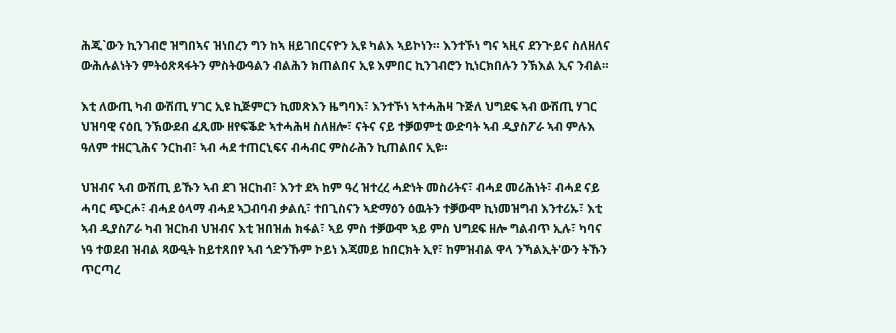ሕጂ`ውን ኪንገብሮ ዝግበኣና ዝነበረን ግን ከኣ ዘይገበርናዮን ኢዩ ካልእ ኣይኮነን። እንተኾነ ግና ኣዚና ደንጒይና ስለዘለና ውሕሉልነትን ምትዕጽጻፋትን ምስትውዓልን ብልሕን ክጠልበና ኢዩ እምበር ኪንገብሮን ኪነርክበሉን ንኽእል ኢና ንብል።

እቲ ለውጢ ካብ ውሽጢ ሃገር ኢዩ ኪጅምርን ኪመጽእን ዜግባእ፣ እንተኾነ ኣተሓሕዛ ጉጅለ ህግደፍ ኣብ ውሽጢ ሃገር ህዝባዊ ናዕቢ ንኽውደብ ፈጺሙ ዘየፍቕድ ኣተሓሕዛ ስለዘሎ፣ ናትና ናይ ተቓወምቲ ውድባት ኣብ ዲያስፖራ ኣብ ምሉእ ዓለም ተዘርጊሕና ንርከብ፣ ኣብ ሓደ ተጠርኒፍና ብሓብር ምስራሕን ኪጠልበና ኢዩ።

ህዝብና ኣብ ውሽጢ ይኹን ኣብ ደገ ዝርከብ፣ እንተ ደኣ ከም ዓረ ዝተረረ ሓድነት መስሪትና፣ ብሓደ መሪሕነት፣ ብሓደ ናይ ሓባር ጭርሖ፣ ብሓደ ዕላማ ብሓደ ኣጋብባብ ቃልሲ፣ ተበጊስናን ኣድማዕን ዕዉትን ተቓውሞ ኪነመዝግብ እንተሪኡ፣ እቲ ኣብ ዲያስፖራ ካብ ዝርከብ ህዝብና እቲ ዝበዝሐ ክፋል፣ ኣይ ምስ ተቓውሞ ኣይ ምስ ህግደፍ ዘሎ ግልብጥ ኢሉ፣ ካባና ነዓ ተወደብ ዝብል ጻውዒት ከይተጸበየ ኣብ ጎድንኹም ኮይነ እጃመይ ከበርክት ኢየ፣ ከምዝብል ዋላ ንኻልኢት'ውን ትኹን ጥርጣረ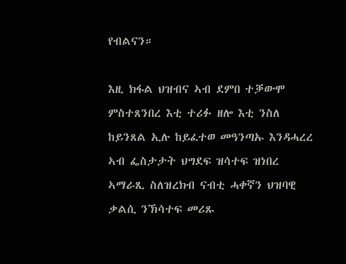የብልናን።

እዚ ክፋል ህዝብና ኣብ ደምበ ተቓውሞ ምስተጸንበረ እቲ ተሪፉ ዘሎ እቲ ንስለ ከይንጸል ኢሉ ከይፈተወ መዓንጣኡ እንዳሓረረ ኣብ ፌስታታት ህግደፍ ዝሳተፍ ዝነበረ ኣማራጺ ስለዝረክብ ናብቲ ሓቀኛን ህዝባዊ ቃልሲ ንኽሳተፍ መሪጹ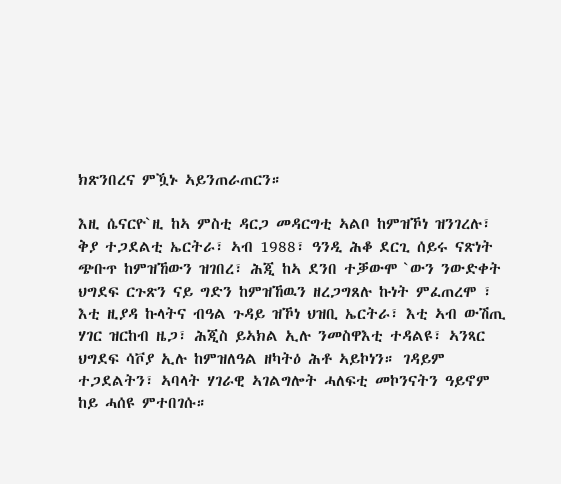ክጽንበረና ምዃኑ ኣይንጠራጠርን።

እዚ ሴናርዮ`ዚ ከኣ ምስቲ ዳርጋ መዳርግቲ ኣልቦ ከምዝኾነ ዝንገረሉ፣ ቅያ ተጋደልቲ ኤርትራ፣ ኣብ 1988፣ ዓንዲ ሕቆ ደርጊ ሰይሩ ናጽነት ጭቡጥ ከምዝኸውን ዝገበረ፣ ሕጂ ከኣ ደንበ ተቓውሞ `ውን ንውድቀት ህግደፍ ርጉጽን ናይ ግድን ከምዝኸዉን ዘረጋግጸሉ ኩነት ምፈጠረሞ ፣ እቲ ዚያዳ ኩላትና ብዓል ጉዳይ ዝኾነ ህዝቢ ኤርትራ፣ እቲ ኣብ ውሽጢ ሃገር ዝርከብ ዜጋ፣ ሕጂስ ይኣክል ኢሉ ንመስዋእቲ ተዳልዩ፣ ኣንጻር ህግደፍ ሳቮያ ኢሉ ከምዝለዓል ዘካትዕ ሕቶ ኣይኮነን። ገዳይም ተጋደልትን፣ ኣባላት ሃገራዊ ኣገልግሎት ሓለፍቲ መኮንናትን ዓይኖም ከይ ሓሰዩ ምተበገሱ።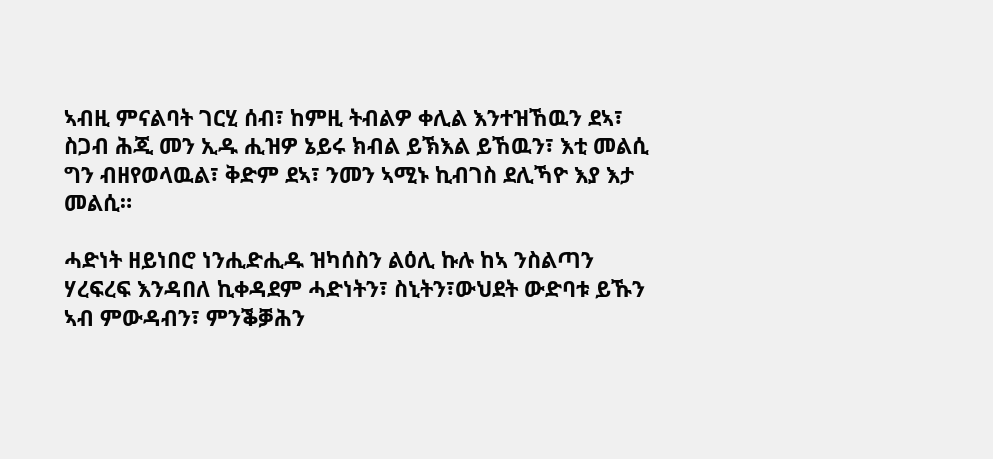ኣብዚ ምናልባት ገርሂ ሰብ፣ ከምዚ ትብልዎ ቀሊል እንተዝኸዉን ደኣ፣ ስጋብ ሕጂ መን ኢዱ ሒዝዎ ኔይሩ ክብል ይኽእል ይኸዉን፣ እቲ መልሲ ግን ብዘየወላዉል፣ ቅድም ደኣ፣ ንመን ኣሚኑ ኪብገስ ደሊኻዮ እያ እታ መልሲ።

ሓድነት ዘይነበሮ ነንሒድሒዱ ዝካሰስን ልዕሊ ኩሉ ከኣ ንስልጣን ሃረፍረፍ እንዳበለ ኪቀዳደም ሓድነትን፣ ስኒትን፣ውህደት ውድባቱ ይኹን ኣብ ምውዳብን፣ ምንቕቓሕን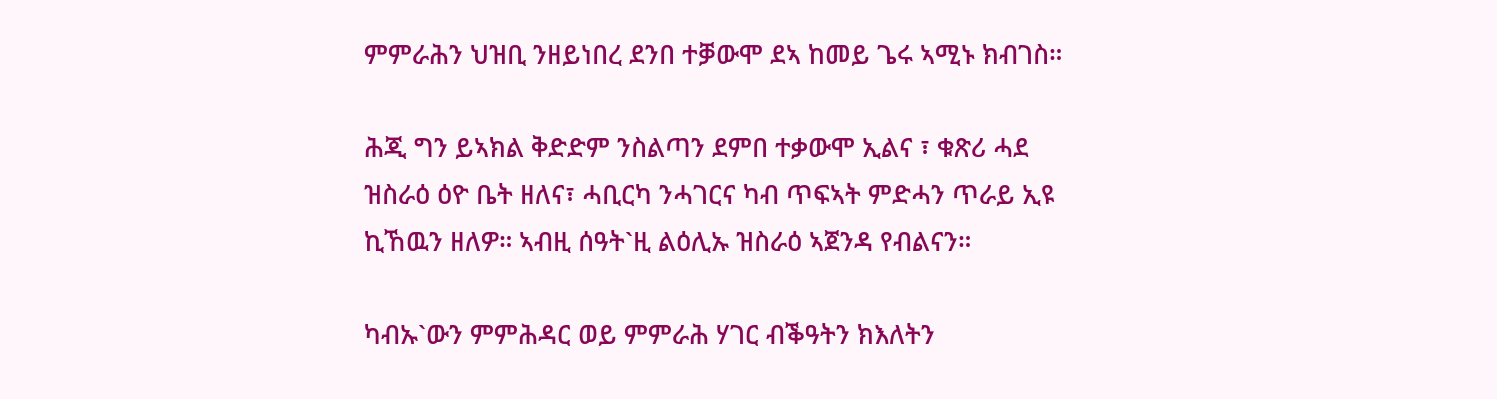ምምራሕን ህዝቢ ንዘይነበረ ደንበ ተቓውሞ ደኣ ከመይ ጌሩ ኣሚኑ ክብገስ።

ሕጂ ግን ይኣክል ቅድድም ንስልጣን ደምበ ተቃውሞ ኢልና ፣ ቁጽሪ ሓደ ዝስራዕ ዕዮ ቤት ዘለና፣ ሓቢርካ ንሓገርና ካብ ጥፍኣት ምድሓን ጥራይ ኢዩ ኪኸዉን ዘለዎ። ኣብዚ ሰዓት`ዚ ልዕሊኡ ዝስራዕ ኣጀንዳ የብልናን።

ካብኡ`ውን ምምሕዳር ወይ ምምራሕ ሃገር ብቕዓትን ክእለትን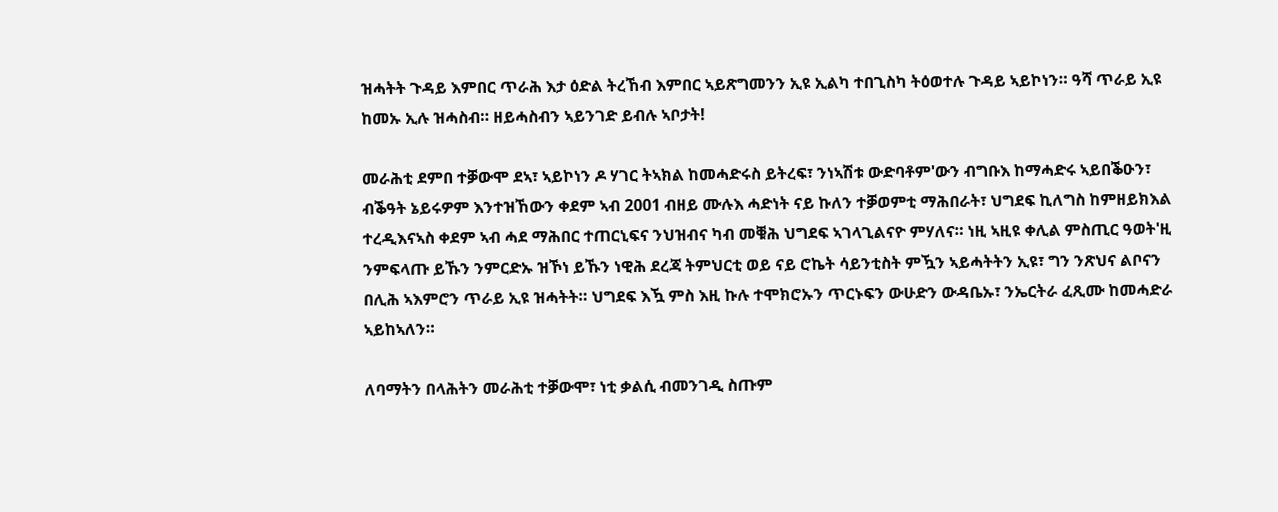ዝሓትት ጉዳይ እምበር ጥራሕ እታ ዕድል ትረኸብ እምበር ኣይጽግመንን ኢዩ ኢልካ ተበጊስካ ትዕወተሉ ጉዳይ ኣይኮነን። ዓሻ ጥራይ ኢዩ ከመኡ ኢሉ ዝሓስብ። ዘይሓስብን ኣይንገድ ይብሉ ኣቦታት!

መራሕቲ ደምበ ተቓውሞ ደኣ፣ ኣይኮነን ዶ ሃገር ትኣክል ከመሓድሩስ ይትረፍ፣ ንነኣሽቱ ውድባቶም'ውን ብግቡእ ከማሓድሩ ኣይበቕዑን፣ ብቕዓት ኔይሩዎም እንተዝኸውን ቀደም ኣብ 2001 ብዘይ ሙሉእ ሓድነት ናይ ኩለን ተቓወምቲ ማሕበራት፣ ህግደፍ ኪለግስ ከምዘይክእል ተረዲእናኣስ ቀደም ኣብ ሓደ ማሕበር ተጠርኒፍና ንህዝብና ካብ መቑሕ ህግደፍ ኣገላጊልናዮ ምሃለና። ነዚ ኣዚዩ ቀሊል ምስጢር ዓወት'ዚ ንምፍላጡ ይኹን ንምርድኡ ዝኾነ ይኹን ነዊሕ ደረጃ ትምህርቲ ወይ ናይ ሮኬት ሳይንቲስት ምዃን ኣይሓትትን ኢዩ፣ ግን ንጽህና ልቦናን በሊሕ ኣእምሮን ጥራይ ኢዩ ዝሓትት። ህግደፍ እዃ ምስ እዚ ኩሉ ተሞክሮኡን ጥርኑፍን ውሁድን ውዳቤኡ፣ ንኤርትራ ፈጺሙ ከመሓድራ ኣይከኣለን።

ለባማትን በላሕትን መራሕቲ ተቓውሞ፣ ነቲ ቃልሲ ብመንገዲ ስጡም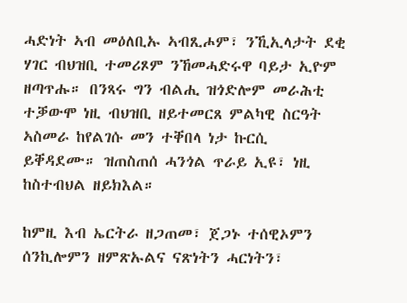ሓድነት ኣብ መዕለቢኡ ኣብጺሖም፣ ንኺኢላታት ደቂ ሃገር ብህዝቢ ተመሪጾም ንኸመሓድሩዋ ባይታ ኢዮም ዘጣጥሑ። በንጻሩ ግን ብልሒ ዝጎድሎም መራሕቲ ተቓውሞ ነዚ ብህዝቢ ዘይተመርጸ ምልካዊ ስርዓት ኣስመራ ከየልገሱ መን ተቐበላ ነታ ኩርሲ ይቐዳደሙ። ዝጠስጠሰ ሓንጎል ጥራይ ኢዩ፣ ነዚ ከስተብህል ዘይክእል።

ከምዚ እብ ኤርትራ ዘጋጠመ፣ ጀጋኑ ተሰዊኦምን ሰንኪሎምን ዘምጽኡልና ናጽነትን ሓርነትን፣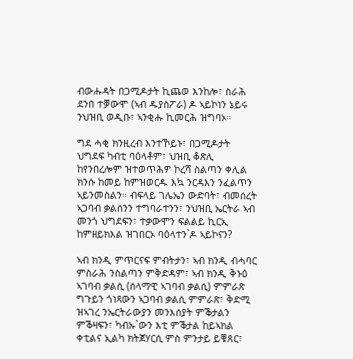ብውሑዳት በጋሚዶታት ኪጨወ እንከሎ፣ ስራሕ ደንበ ተቓውሞ (ኣብ ዱያስፖራ) ዶ ኣይኮነን ኔይሩ ንህዝቢ ወዲቡ፣ ኣንቂሑ ኪመርሕ ዝግባኦ።

ግደ ሓቂ ክንዚረብ እንተኾይኑ፣ በጋሚዶታት ህግደፍ ካብቲ ባዕላቶም፣ ህዝቢ ቆጽሊ ከየንበረሎም ዝተወጥሕዎ ኮረሻ ስልጣን ቀሊል ክንሱ ከመይ ከምዝወርዱ እኳ ንርዳእን ንፈልጥን ኣይንመስልን። ብፍላይ ገሌኤን ውድባት፣ ብመሰረት ኣጋባብ ቃልሰንን ተግባራተንን፣ ንህዝቢ ኤርትራ ኣብ መንጎ ህግደፍን፣ ተቃውሞን ፍልልይ ኪርኢ ከምዘይክእል ዝገበርኦ ባዕላተን`ዶ ኣይኮናን?

ኣብ ክንዲ ምጥርናፍ ምብትታን፣ ኣብ ክንዲ ብሓባር ምስራሕ ንስልጣን ምቅድዳም፣ ኣብ ክንዲ ቅኑዕ ኣገባብ ቃልሲ (ሰላማዊ ኣገባብ ቃልሲ) ምምራጽ ግጉይን ጎነጻውን ኣጋባብ ቃልሲ ምምራጽ፣ ቅድሚ ዝኣገረ ንኤርትራውያን መንእሰያት ምቕታልን ምቕዛፍን፣ ካብኡ`ውን እቲ ምቕታል ከይኣክል ቀቲልና ኢልካ ክትጀሃርሲ ምስ ምንታይ ይቑጸር፣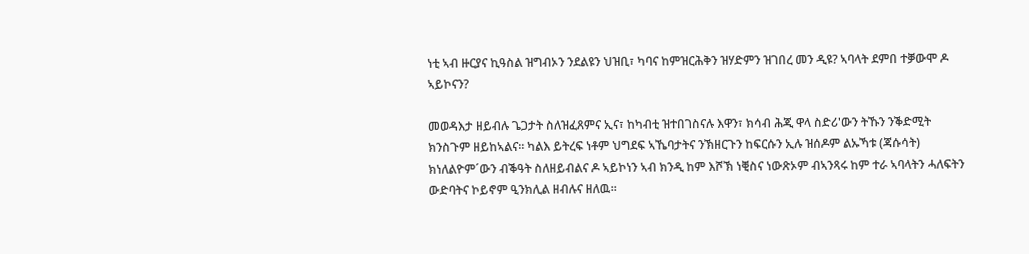ነቲ ኣብ ዙርያና ኪዓስል ዝግብኦን ንደልዩን ህዝቢ፣ ካባና ከምዝርሕቅን ዝሃድምን ዝገበረ መን ዲዩ? ኣባላት ደምበ ተቓውሞ ዶ ኣይኮናን?

መወዳእታ ዘይብሉ ጌጋታት ስለዝፈጸምና ኢና፣ ከካብቲ ዝተበገስናሉ እዋን፣ ክሳብ ሕጂ ዋላ ስድሪ'ውን ትኹን ንቕድሚት ክንስጉም ዘይከኣልና። ካልእ ይትረፍ ነቶም ህግደፍ ኣኼባታትና ንኽዘርጉን ከፍርሱን ኢሉ ዝሰዶም ልኡኻቱ (ጃሱሳት) ክነለልዮም´ውን ብቕዓት ስለዘይብልና ዶ ኣይኮነን ኣብ ክንዲ ከም እሾኽ ነቒስና ነውጽኦም ብኣንጻሩ ከም ተራ ኣባላትን ሓለፍትን ውድባትና ኮይኖም ዒንክሊል ዘብሉና ዘለዉ።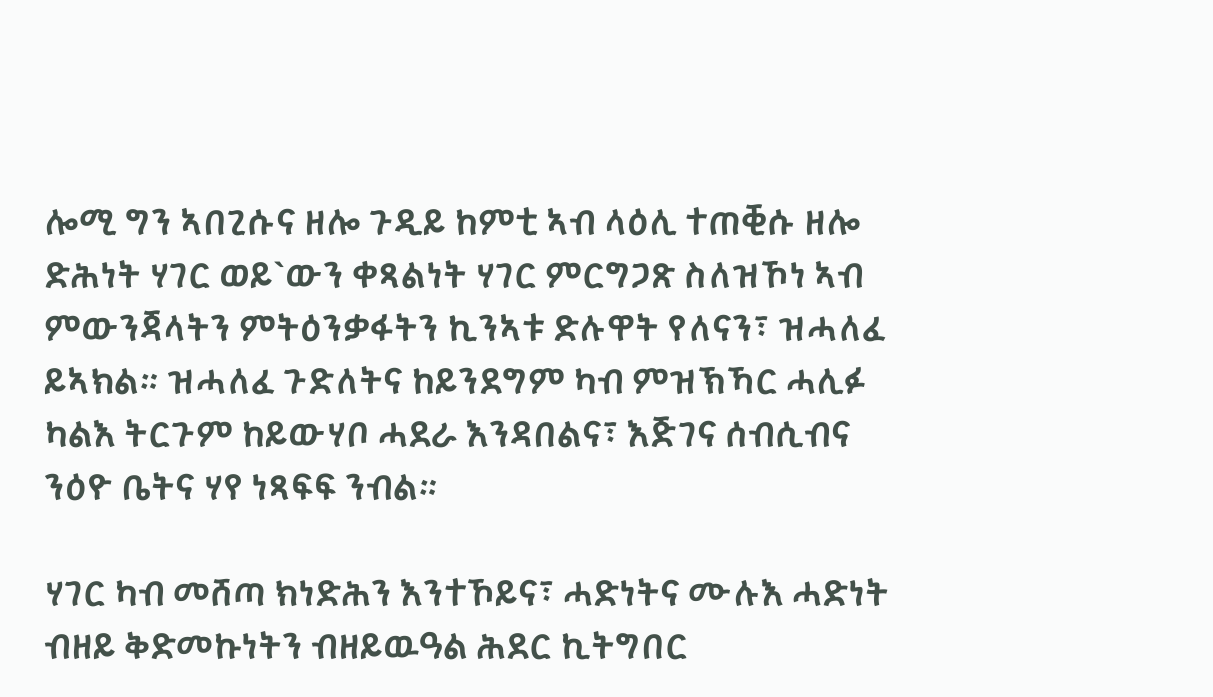ሎሚ ግን ኣበጊሱና ዘሎ ጉዲይ ከምቲ ኣብ ላዕሊ ተጠቒሱ ዘሎ ድሕነት ሃገር ወይ`ውን ቀጻልነት ሃገር ምርግጋጽ ስለዝኾነ ኣብ ምውንጃላትን ምትዕንቃፋትን ኪንኣቱ ድሉዋት የለናን፣ ዝሓለፈ ይኣክል። ዝሓለፈ ጉድለትና ከይንደግም ካብ ምዝኽኻር ሓሊፉ ካልእ ትርጉም ከይውሃቦ ሓደራ እንዳበልና፣ እጅገና ሰብሲብና ንዕዮ ቤትና ሃየ ነጻፍፍ ንብል።

ሃገር ካብ መሸጣ ክነድሕን እንተኾይና፣ ሓድነትና ሙሉእ ሓድነት ብዘይ ቅድመኩነትን ብዘይዉዓል ሕደር ኪትግበር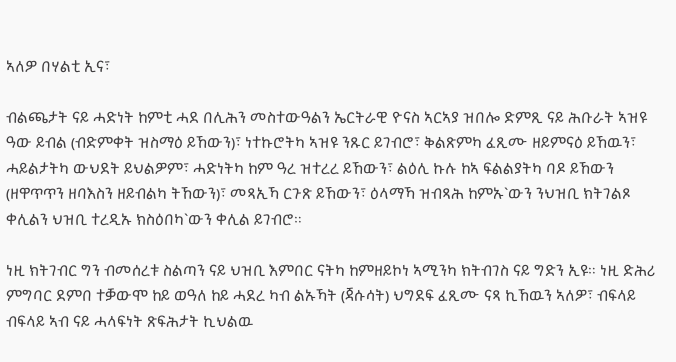ኣለዎ በሃልቲ ኢና፣

ብልጫታት ናይ ሓድነት ከምቲ ሓደ በሊሕን መስተውዓልን ኤርትራዊ ዮናስ ኣርኣያ ዝበሎ ድምጺ ናይ ሕቡራት ኣዝዩ ዓው ይብል (ብድምቀት ዝስማዕ ይኸውን)፣ ነተኩሮትካ ኣዝዩ ንጹር ይገብሮ፣ ቅልጽምካ ፈጺሙ ዘይምናዕ ይኸዉን፣ ሓይልታትካ ውህደት ይህልዎም፣ ሓድነትካ ከም ዓረ ዝተረረ ይኸውን፣ ልዕሊ ኩሉ ከኣ ፍልልያትካ ባዶ ይኸውን (ዘዋጥጥን ዘባእስን ዘይብልካ ትኸውን)፣ መጻኢኻ ርጉጽ ይኸውን፣ ዕላማኻ ዝብጻሕ ከምኡ`ውን ንህዝቢ ክትገልጾ ቀሊልን ህዝቢ ተረዲኡ ክስዕበካ`ውን ቀሊል ይገብሮ።

ነዚ ክትገብር ግን ብመሰረቱ ስልጣን ናይ ህዝቢ እምበር ናትካ ከምዘይኮነ ኣሚንካ ክትብገስ ናይ ግድን ኢዩ። ነዚ ድሕሪ ምግባር ደምበ ተቓውሞ ከይ ወዓለ ከይ ሓደረ ካብ ልኡኻት (ጃሱሳት) ህግደፍ ፈጺሙ ናጻ ኪኸዉን ኣለዎ፣ ብፍላይ ብፍላይ ኣብ ናይ ሓላፍነት ጽፍሕታት ኪህልዉ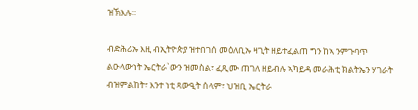ዝኽእሉ።

ብድሕሪኡ እዚ ብኢትዮጵያ ዝተበገሰ መዕለቢኡ ዛጊት ዘይተፈልጠ ግን ከኣ ንምጉባጥ ልዑላውነት ኤርትራ`ውን ዝመስል፣ ፈጺሙ ጠገለ ዘይብሉ ኣካይዳ መራሕቲ ክልትኤን ሃገራት ብዝምልከት፣ እንተ ነቲ ጻውዒት ሰላም፣ ህዝቢ ኤርትራ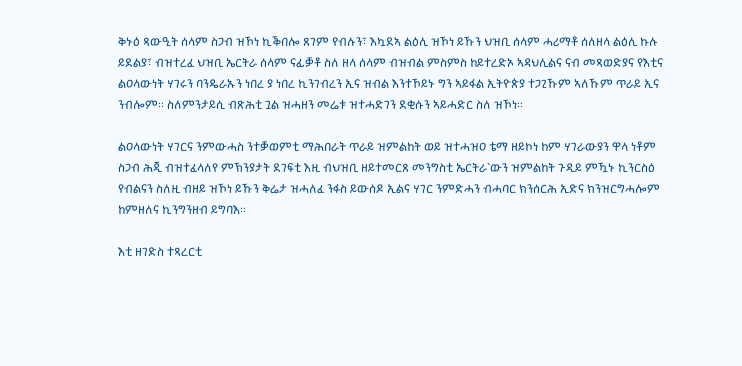ቅኑዕ ጻውዒት ሰላም ስጋብ ዝኾነ ኪቕበሎ ጸገም የብሉን፣ እኳደኣ ልዕሊ ዝኾነ ይኹን ህዝቢ ሰላም ሓሪማቶ ሰለዘላ ልዕሊ ኩሉ ይደልያ፣ ብዝተረፈ ህዝቢ ኤርትራ ሰላም ናፊቓቶ ስለ ዘላ ሰላም ብዝብል ምስምስ ከይተረድኦ ኣዳህሊልና ናብ መጻወድያና የእቲና ልዐላውነት ሃገሩን ባንዴራኡን ነበረ ያ ነበረ ኪንገብረን ኢና ዝብል እንተኾይኑ ግን ኣይፋል ኢትዮጵያ ተጋጊኹም ኣለኹም ጥራይ ኢና ንብሎም። ስለምንታይሲ ብጽሕቲ ጓል ዝሓዘን መሬቱ ዝተሓድገን ደቂሱን ኣይሓድር ስለ ዝኾነ።

ልዐላውነት ሃገርና ንምውሓስ ንተቓወምቲ ማሕበራት ጥራይ ዝምልከት ወይ ዝተሓዝዐ ቴማ ዘይኮነ ከም ሃገራውያን ዋላ ነቶም ስጋብ ሕጂ ብዝተፈላለየ ምኽንያታት ደገፍቲ እዚ ብህዝቢ ዘይተመርጸ መንግስቲ ኤርትራ`ውን ዝምልከት ጉዲይ ምዃኑ ኪንርስዕ የብልናን ስለዚ ብዘይ ዝኾነ ይኹን ቅሬታ ዝሓለፈ ንፋስ ይውሰዶ ኢልና ሃገር ንምድሓን ብሓባር ክንሰርሕ ኢድና ክንዝርግሓሎም ከምዘለና ኪንግንዘብ ይግባእ።

እቲ ዘገድስ ተጻረርቲ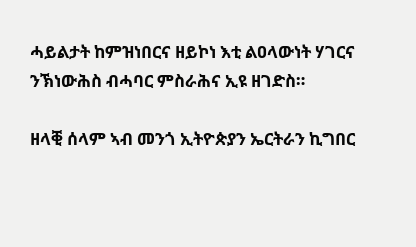ሓይልታት ከምዝነበርና ዘይኮነ እቲ ልዐላውነት ሃገርና ንኽነውሕስ ብሓባር ምስራሕና ኢዩ ዘገድስ።

ዘላቒ ሰላም ኣብ መንጎ ኢትዮጵያን ኤርትራን ኪግበር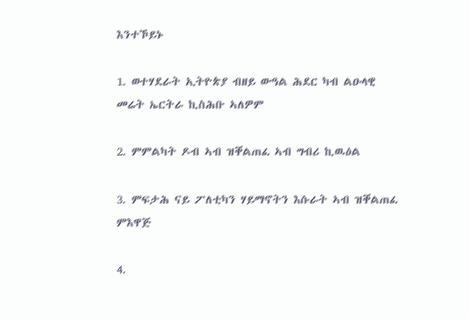እንተኾይኑ

1. ወተሃደራት ኢትዮጵያ ብዘይ ውዓል ሕደር ካብ ልዑላዊ መሬት ኤርትራ ኪስሕቡ ኣለዎም

2. ምምልካት ዶብ ኣብ ዝቐልጠፈ ኣብ ግብሪ ኪዉዕል

3. ምፍታሕ ናይ ፖለቲካን ሃይማኖትን እሱራት ኣብ ዝቐልጠፈ ምእዋጅ

4.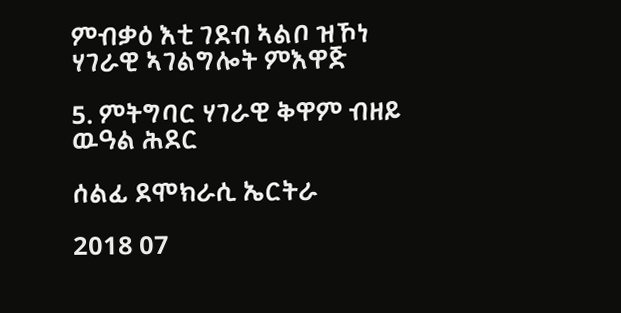ምብቃዕ እቲ ገደብ ኣልቦ ዝኾነ ሃገራዊ ኣገልግሎት ምእዋጅ

5. ምትግባር ሃገራዊ ቅዋም ብዘይ ዉዓል ሕደር

ሰልፊ ደሞክራሲ ኤርትራ

2018 07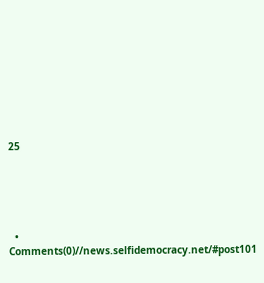25





  • Comments(0)//news.selfidemocracy.net/#post101